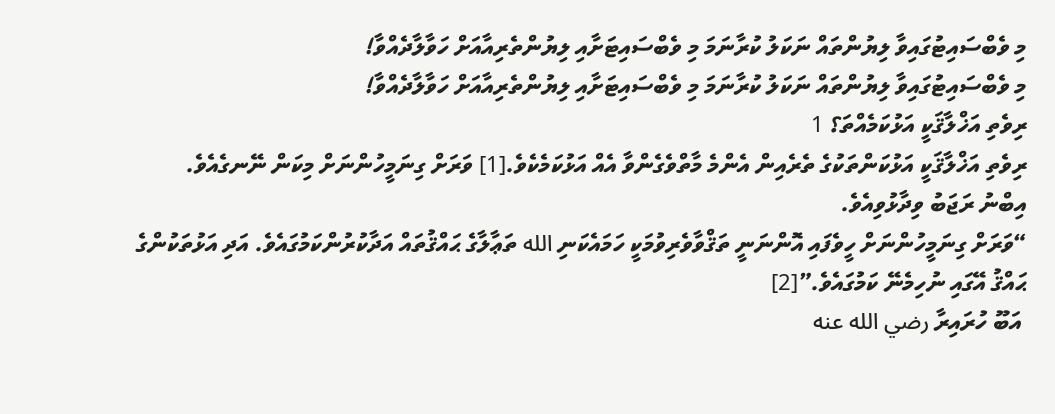މި ވެބްސައިޓުގައިވާ ލިޔުންތައް ނަކަލު ކުރާނަމަ މި ވެބްސައިޓަށާއި ލިޔުންތެރިއާއަށް ހަވާލާދެއްވާ!
މި ވެބްސައިޓުގައިވާ ލިޔުންތައް ނަކަލު ކުރާނަމަ މި ވެބްސައިޓަށާއި ލިޔުންތެރިއާއަށް ހަވާލާދެއްވާ!
ރިވެތި އަޚްލާޤަކީ އަޅުކަމެއްތަ؟ 1
ރިވެތި އަޚްލާޤަކީ އަޅުކަންތަކުގެ ތެރެއިން އެންމެ މާތްވެގެންވާ އެއް އަޅުކަމެކެވެ.[1] ވަރަށް ގިނަމީހުންނަށް މިކަން ނޭނގެއެވެ.
އިބްނު ރަޖަބު ވިދާޅުވިއެވެ.
“ވަރަށް ގިނަމީހުންނަށް ހީވެފައި އޮންނަނީ ތަޤްވާވެރިވުމަކީ ހަމައެކަނި الله ތަޢާލާގެ ޙައްޤުތައް އަދާކުރުންކަމުގައެވެ. އަދި އަޅުތަކުންގެ ޙައްޤު އޭގައި ނުހިމެނޭ ކަމުގައެވެ.”[2]
 އަބޫ ހުރައިރާ رضي الله عنه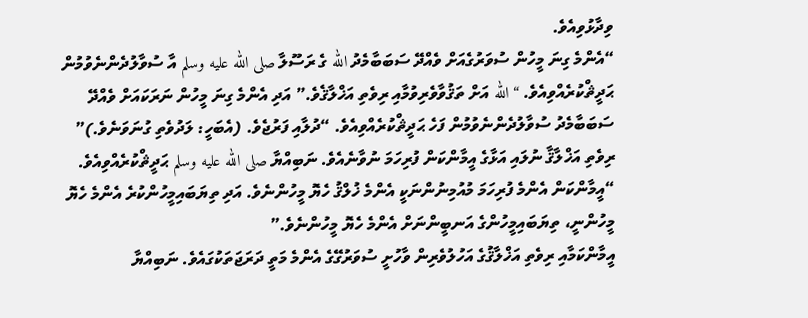ވިދާޅުވިއެވެ.
“އެންމެ ގިނަ މީހުން ސުވަރުގެއަށް ވެއްދޭ ސަބަބާމެދު الله ގެ ރަސޫލާ صلى الله عليه وسلم އާ ސުވާލުދެންނެވުމުން ޙަދީޘްކުރެއްވިއެވެ. “الله އަށް ތަޤުވާވެރިވުމާއި ރިވެތި އަޚްލާޤެވެ.” އަދި އެންމެ ގިނަ މީހުން ނަރަކައަށް ވެއްދޭ ސަބަބާމެދު ސުވާލުދެންނެވުމުން ފަހެ ޙަދީޘްކުރެއްވިއެވެ. “ދުލާއި ފަރުޖެވެ. (އެބަހީ: ލަދުވެތި ގުނަވަނެވެ.)”
ރިވެތި އަޚްލާޤާ ނުލައި އަޅާގެ އީމާންކަން ފުރިހަމަ ނުވާނެއެވެ. ނަބިއްޔާ صلى الله عليه وسلم ޙަދީޘްކުރެއްވިއެވެ.
“އީމާންކަން އެންމެ ފުރިހަމަ މުއުމިނުންނަކީ އެންމެ ޚުލްޤު ހެޔޮ މީހުންނެވެ. އަދި ތިޔަބައިމީހުންކުރެ އެންމެ ހެޔޮ މީހުންނީ، ތިޔަބައިމީހުންގެ އަނބީންނަށް އެންމެ ހެޔޮ މީހުންނެވެ.”
އީމާންކަމާއި ރިވެތި އަޚްލާޤުގެ އަހުލުވެރިން ވާހުށީ ސުވަރުގޭގެ އެންމެ މަތީ ދަރަޖަތަކުގައެވެ. ނަބިއްޔާ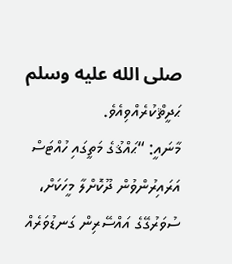صلى الله عليه وسلم ޙަދީޘްކުރެއްވިއެވެ.
މާނައީ: “ޙައްޤުގެ މަތީގައި ހުއްޓަސް އަރައިރުންވުން ދޫކޮށްލާ މީހަކަށް، ސުވަރުގޭގެ އައްސޭރިން ގަނޑުވަރެއް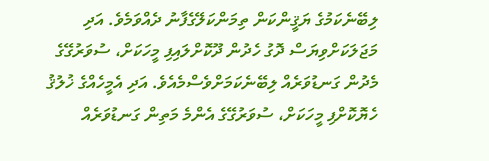ލިބޭނެކަމުގެ ޔަޤީންކަން ތިމަންކަލޭގެފާނު ދެއްވަމެވެ. އަދި މަޖަލަކަށްވިޔަސް ދޮގު ހެދުން ދޫކޮށްލައިފި މީހަކަށް، ސުވަރުގޭގެ މެދުން ގަނޑުވަރެއް ލިބޭނެކަމަށްވެސްމެއެވެ. އަދި އެމީހެއްގެ ޚުލުޤު ހެޔޮކޮށްފި މީހަކަށް، ސުވަރުގޭގެ އެންމެ މަތިން ގަނޑުވަރެއް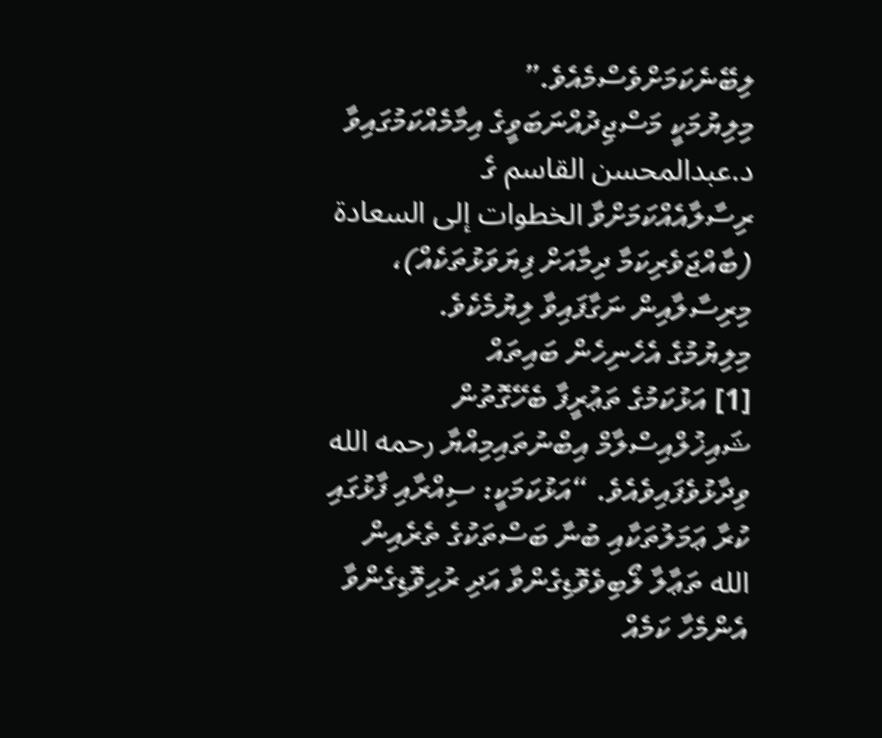ލިބޭނެކަމަށްވެސްމެއެވެ.”
މިލިޔުމަކީ މަސްޖިދުއްނަބަވީގެ އިމާމެއްކަމުގައިވާ د.عبدالمحسن القاسم ގެ ރިސާލާއެއްކަމަށްވާ الخطوات إلى السعادة (ބާއްޖަވެރިކަމާ ދިމާއަށް ފިޔަވަޅުތަކެއް)، މިރިސާލާއިން ނަގާފައިވާ ލިޔުމެކެވެ.
މިލިޔުމުގެ އެހެނިހެން ބައިތައް
[1] އަޅުކަމުގެ ތަޢުރީފާ ބެހޭގޮތުން ޝައިޚުލްއިސްލާމް އިބްނުތައިމިއްޔާ رحمه الله ވިދާޅުވެފައިވެއެވެ. “އަޅުކަމަކީ: ސިއްރާއި ފާޅުގައި ކުރާ ޢަމަލުތަކާއި ބުނާ ބަސްތަކުގެ ތެރެއިން الله ތަޢާލާ ލޯބިވެވޮޑިގެންވާ އަދި ރުހިވޮޑިގެންވާ އެންމެހާ ކަމެއް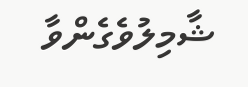ޝާމިލުވެގެންވާ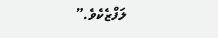ލަފްޒެކެވެ.”